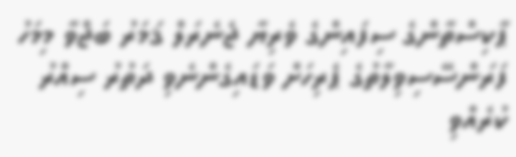ޕާކިސްތާންގެ ސިފައިންގެ ވެރިޔާ ޖެނެރަލް ޤަމަރު ބަޖްވާ މިމަހު ފަރަންސޭސިވިލާތުގެ ޕެރިހަށް ވަޑައިގެންނެވި ދަތުރު ސިއްރު ކުރެއްވި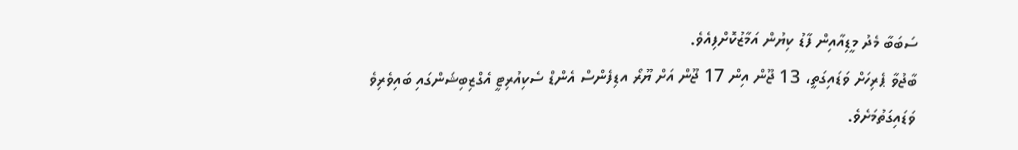ސަބަބާ މެދު މީޑިއާއިން ފާޑު ކިޔުން އަމާޒުކޮށްފިއެވެ.
ބާޖުވާ ޕެރިހަށް ވަޑައިގަތީ، 13 ޖޫން އިން 17 ޖޫން އަށް ޔޫރޯ އޑިފެންސް އެންޑް ސެކިއުރިޓީ އެގްޒިބިޝަންގައި ބައިވެރިވެ ވަޑައިގަތުމަށެވެ.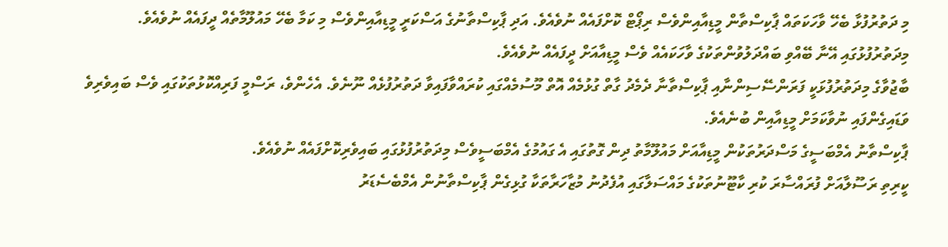މި ދަތުރުފުޅާ ބެހޭ ވާހަކަތައް ޕާކިސްތާން މީޑިއާއިންވެސް ރިޕޯޓް ކޮށްފައެއް ނުވެއެވެ. އަދި ޕާކިސްތާނުގެ އަސްކަރީ މީޑިއާއިންވެސް މި ކަމާ ބެހޭ މައުލޫމާތެއް ދީފައެއް ނުވެއެވެ. މިދަތުރުފުޅުގައި އޭނާ ބޭއްވި ބައްދަލުވުންތަކުގެ ވާހަކައެއް ވެސް މީޑިއާއަށް ދީފައެއް ނުވެއެވެ.
ބާޖުވާގެ މިދަތުރުފުޅަކީ ފަރަންސޭސިންނާއި ޕާކިސްތާނާ ދެމެދު ގާތް ގުޅުމެއް އޮތް މޫސުމެއްގައި ކުރައްވާފައިވާ ދަތުރުފުޅެއް ނޫނެވެ. އެހެންވެ، ރަސްމީ ފަރިއްކޮޅުތަކުގައި ވެސް ބައިވެރިވެ ވަޑައިގެންފައި ނުވާކަމަށް މީޑިއާއިން ބުނެއެވެ.
ޕާކިސްތާނު އެމްބަސީގެ މަސްދަރުތަކުން މީޑިއާއަށް މައުލޫމާތު ދިން ގޮތުގައި އެ ގައުމުގެ އެމްބަސީވެސް މިދަތުރުފުޅުގައި ބައިވެރިކޮށްފައެއް ނުވެއެވެ.
ކީރިތި ރަސޫލާއަށް ފުރައްސާރަ ކުރި ކާޓޫނުތަކުގެ މައްސަލާގައި އުފެދުނު މުޒާހަރާތަކާ ގުޅިގެން ޕާކިސްތާނުން އެމްބެސެޑަރު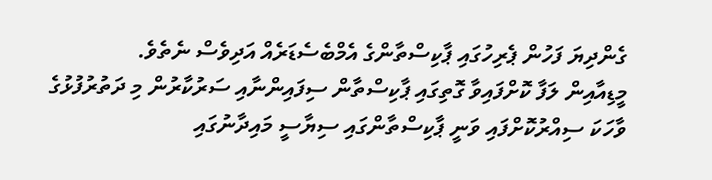ގެންދިޔަ ފަހުން ޕެރިހުގައި ޕާކިސްތާންގެ އެމްބެސެޑަރެއް އަދިވެސް ނެތެވެ.
މީޑިއާއިން ލަފާ ކޮށްފައިވާ ގޮތިގައި ޕާކިސްތާން ސިފައިންނާއި ސަރުކާރުން މި ދަތުރުފުޅުގެ ވާހަކަ ސިއްރުކޮށްފައި ވަނީ ޕާކިސްތާންގައި ސިޔާސީ މައިދާނުގައި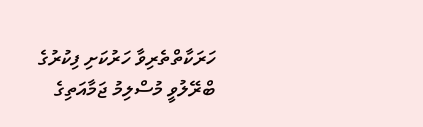ހަރަކާތްތެރިވާ ހަރުކަށި ފިކުރުގެ ބްރޭލުވީ މުސްލިމު ޖަމާއަތިގެ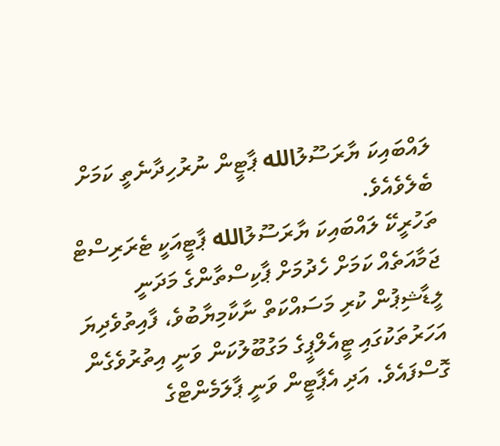ލައްބައިކަ ޔާރަސޫލުالله ޕާޓީން ނުރުހިދާނެތީ ކަމަށް ބެލެވެއެވެ.
ތަހުރީކޭ ލައްބައިކަ ޔާރަސޫލުالله ޕާޓީއަކީ ޓެރަރިސްޓް ޖަމާއަތެއް ކަމަށް ހެދުމަށް ޕާކިސްތާންގެ މަދަނީ ލީޑާޝިޕުން ކުރި މަސައްކަތް ނާކާމިޔާބުވެ، ފާއިތުވެދިޔަ އަހަރުތަކުގައި ޓީއެލްޕީގެ މަގުބޫލުކަން ވަނީ އިތުރުވެގެން ގޮސްފައެވެ. އަދި އެޕާޓީން ވަނީ ޕާލަމެންޓްގެ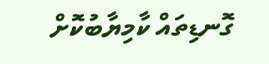ގޮނޑިތައް ކާމިޔާބުކޮށް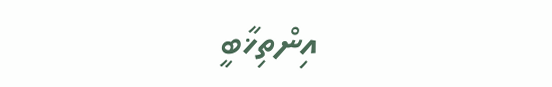އިންތިޚާބީ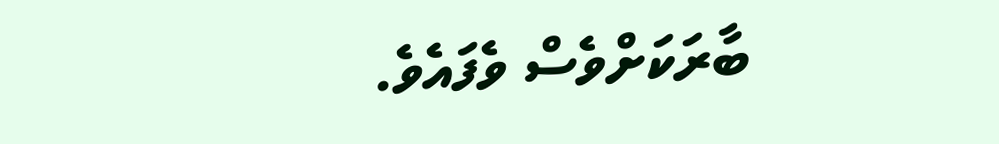ބާރަކަށްވެސް ވެފައެވެ.